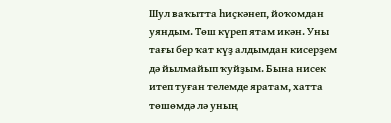Шул ваҡытта һиҫкәнеп, йоҡомдан уяндым. Төш күреп ятам икән. Уны тағы бер ҡат күҙ алдымдан кисерҙем дә йылмайып ҡуйҙым. Бына нисек итеп туған телемде яратам, хатта төшөмдә лә уның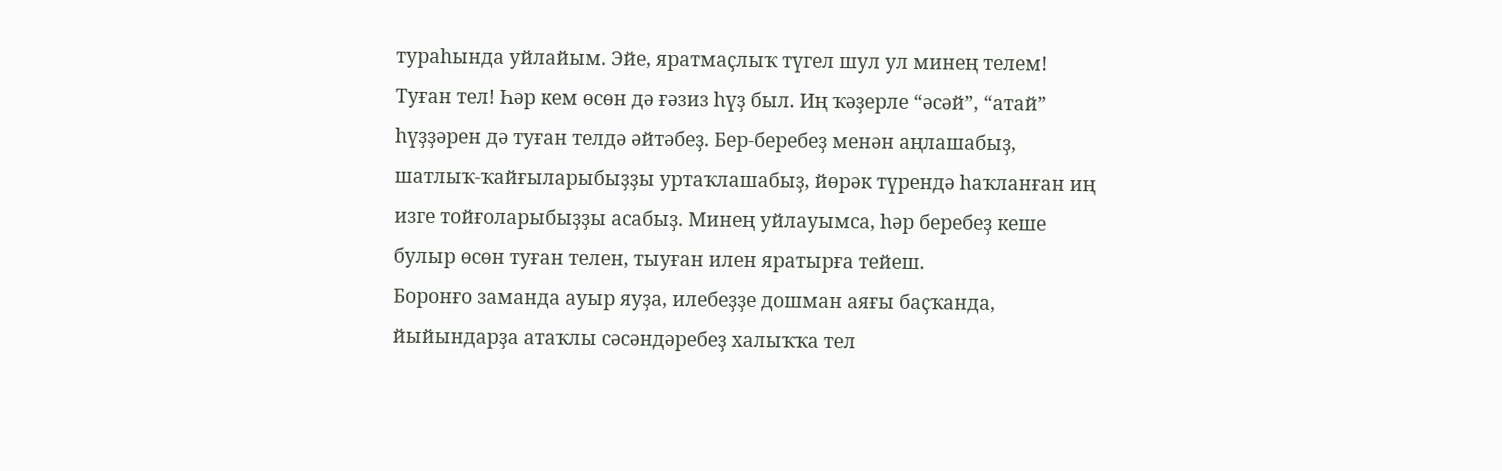тураһында уйлайым. Эйе, яратмаҫлыҡ түгел шул ул минең телем!
Туған тел! Һәр кем өсөн дә ғәзиз һүҙ был. Иң ҡәҙерле “әсәй”, “атай” һүҙҙәрен дә туған телдә әйтәбеҙ. Бер-беребеҙ менән аңлашабыҙ, шатлыҡ-ҡайғыларыбыҙҙы уртаҡлашабыҙ, йөрәк түрендә һаҡланған иң изге тойғоларыбыҙҙы асабыҙ. Минең уйлауымса, һәр беребеҙ кеше булыр өсөн туған телен, тыуған илен яратырға тейеш.
Боронғо заманда ауыр яуҙа, илебеҙҙе дошман аяғы баҫҡанда, йыйындарҙа атаҡлы сәсәндәребеҙ халыҡҡа тел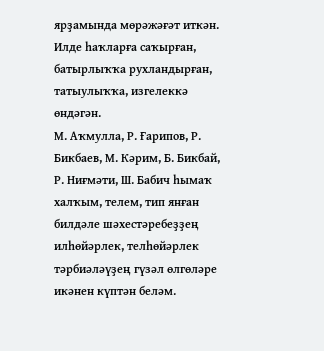ярҙамында мөрәжәғәт иткән. Илде һаҡларға саҡырған, батырлыҡҡа рухландырған, татыулыҡҡа, изгелеккә өндәгән.
М. Аҡмулла, Р. Ғарипов, Р. Бикбаев, М. Кәрим, Б. Бикбай, Р. Ниғмәти, Ш. Бабич һымаҡ халҡым, телем, тип янған билдәле шәхестәребеҙҙең илһөйәрлек, телһөйәрлек тәрбиәләүҙең гүзәл өлгөләре икәнен күптән беләм.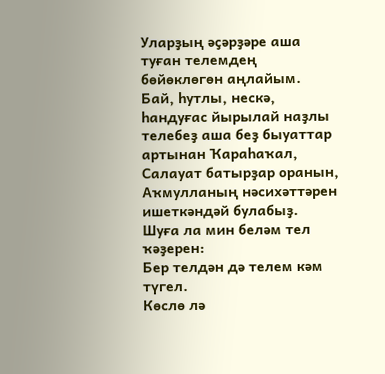Уларҙың әҫәрҙәре аша туған телемдең бөйөклөгөн аңлайым.
Бай, һутлы, нескә, һандуғас йырылай наҙлы телебеҙ аша беҙ быуаттар артынан Ҡараһаҡал, Салауат батырҙар оранын, Аҡмулланың нәсихәттәрен ишеткәндәй булабыҙ.
Шуға ла мин беләм тел ҡәҙерен:
Бер телдән дә телем кәм түгел.
Көслө лә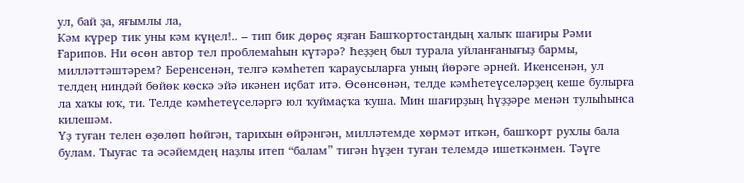ул, бай ҙа, яғымлы ла,
Кәм күрер тик уны кәм күңел!.. – тип бик дөрөҫ яҙған Башҡортостандың халыҡ шағиры Рәми Ғарипов. Ни өсөн автор тел проблемаһын күтәрә? Һеҙҙең был турала уйланғанығыҙ бармы, милләттәштәрем? Беренсенән, телгә кәмһетеп ҡараусыларға уның йөрәге әрней. Икенсенән, ул телдең ниндәй бөйөк көскә эйә икәнен иҫбат итә. Өсөнсөнән, телде кәмһетеүселәрҙең кеше булырға ла хаҡы юҡ, ти. Телде кәмһетеүселәргә юл ҡуймаҫҡа ҡуша. Мин шағирҙың һүҙҙәре менән тулыһынса килешәм.
Үҙ туған телен өҙөлөп һөйгән, тарихын өйрәнгән, милләтемде хөрмәт иткән, башҡорт рухлы бала булам. Тыуғас та әсәйемдең наҙлы итеп “балам” тигән һүҙен туған телемдә ишеткәнмен. Тәүге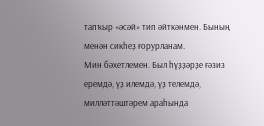тапҡыр «әсәй» тип әйткәнмен. Бының менән сикһеҙ ғорурланам.
Мин бәхетлемен. Был һүҙҙәрҙе ғәзиз еремдә, үҙ илемдә, үҙ телемдә, милләттәштәрем араһында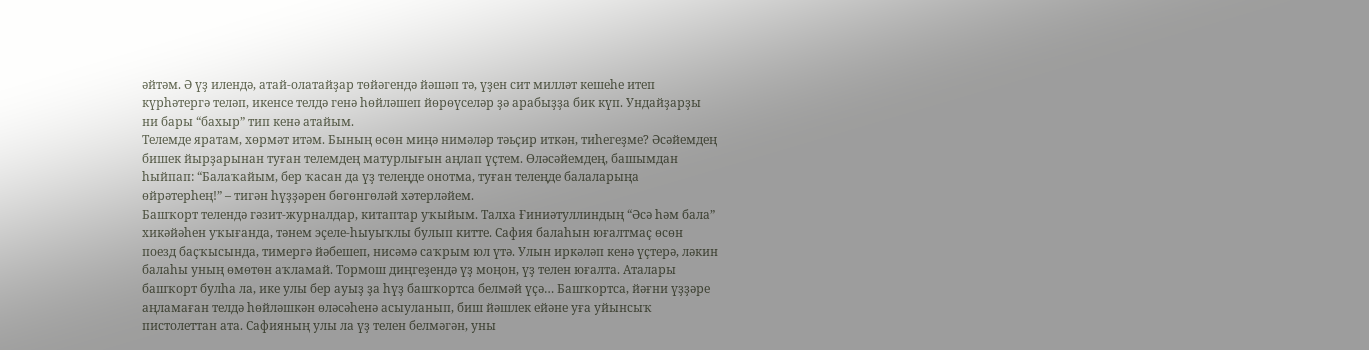әйтәм. Ә үҙ илендә, атай-олатайҙар төйәгендә йәшәп тә, үҙен сит милләт кешеһе итеп күрһәтергә теләп, икенсе телдә генә һөйләшеп йөрөүселәр ҙә арабыҙҙа бик күп. Ундайҙарҙы ни бары “бахыр” тип кенә атайым.
Телемде яратам, хөрмәт итәм. Бының өсөн миңә нимәләр тәьҫир иткән, тиһегеҙме? Әсәйемдең бишек йырҙарынан туған телемдең матурлығын аңлап үҫтем. Өләсәйемдең, башымдан һыйпап: “Балаҡайым, бер ҡасан да үҙ телеңде онотма, туған телеңде балаларыңа өйрәтерһең!” – тигән һүҙҙәрен бөгөнгөләй хәтерләйем.
Башҡорт телендә гәзит-журналдар, китаптар уҡыйым. Талха Ғиниәтуллиндың “Әсә һәм бала” хикәйәһен уҡығанда, тәнем эҫеле-һыуыҡлы булып китте. Сафия балаһын юғалтмаҫ өсөн поезд баҫҡысында, тимергә йәбешеп, нисәмә саҡрым юл үтә. Улын иркәләп кенә үҫтерә, ләкин балаһы уның өмөтөн аҡламай. Тормош диңгеҙендә үҙ моңон, үҙ телен юғалта. Аталары башҡорт булһа ла, ике улы бер ауыҙ ҙа һүҙ башҡортса белмәй үҫә… Башҡортса, йәғни үҙҙәре аңламаған телдә һөйләшкән өләсәһенә асыуланып, биш йәшлек ейәне уға уйынсыҡ пистолеттан ата. Сафияның улы ла үҙ телен белмәгән, уны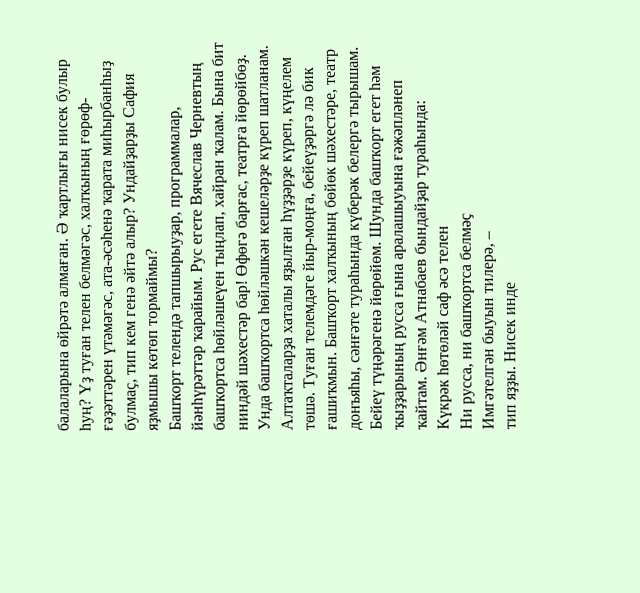балаларына өйрәтә алмаған. Ә ҡартлығы нисек булыр һуң? Үҙ туған телен белмәгәс, халҡының ғөрөф-ғәҙәттәрен үтәмәгәс, ата-әсәһенә ҡарата миһырбанһыҙ булмаҫ, тип кем генә әйтә алыр? Ундайҙарҙы Сафия яҙмышы көтөп тормаймы?
Башҡорт телендә тапшырыуҙар, программалар, йәнһүрәттәр ҡарайым. Рус егете Вячеслав Черневтың башҡортса һөйләшеүен тыңлап, хайран ҡалам. Бына бит ниндәй шәхестәр бар! Өфөгә барғас, театрға йөрөйбөҙ. Унда башҡортса һөйләшкән кешеләрҙе күреп шатланам. Алтаҡталарҙа хаталы яҙылған һүҙҙәрҙе күреп, күңелем төшә. Туған телемдәге йыр-моңға, бейеүҙәргә лә бик ғашиҡмын. Башҡорт халҡының бөйөк шәхестәре, театр донъяһы, сәнғәте тураһында күберәк белергә тырышам.
Бейеү түңәрәгенә йөрөйөм. Шунда башҡорт егет һәм ҡыҙҙарының русса ғына аралашыуына ғәжәпләнеп ҡайтам. Әнғәм Атнабаев бындайҙар тураһында:
Күкрәк һөтөләй саф әсә телен
Ни русса, ни башҡортса белмәҫ
Имгәтелгән быуын тилерә, –
тип яҙҙы. Нисек инде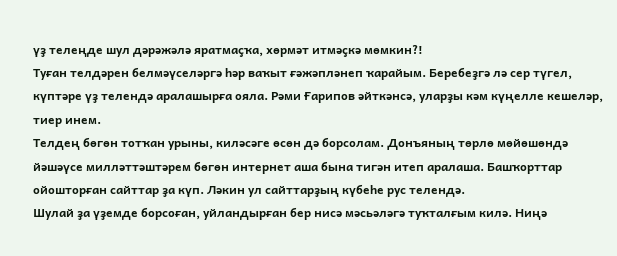үҙ телеңде шул дәрәжәлә яратмаҫҡа, хөрмәт итмәҫкә мөмкин?!
Туған телдәрен белмәүселәргә һәр ваҡыт ғәжәпләнеп ҡарайым. Беребеҙгә лә сер түгел, күптәре үҙ телендә аралашырға ояла. Рәми Ғарипов әйткәнсә, уларҙы кәм күңелле кешеләр, тиер инем.
Телдең бөгөн тотҡан урыны, киләсәге өсөн дә борсолам. Донъяның төрлө мөйөшөндә йәшәүсе милләттәштәрем бөгөн интернет аша бына тигән итеп аралаша. Башҡорттар ойошторған сайттар ҙа күп. Ләкин ул сайттарҙың күбеһе рус телендә.
Шулай ҙа үҙемде борсоған, уйландырған бер нисә мәсьәләгә туҡталғым килә. Ниңә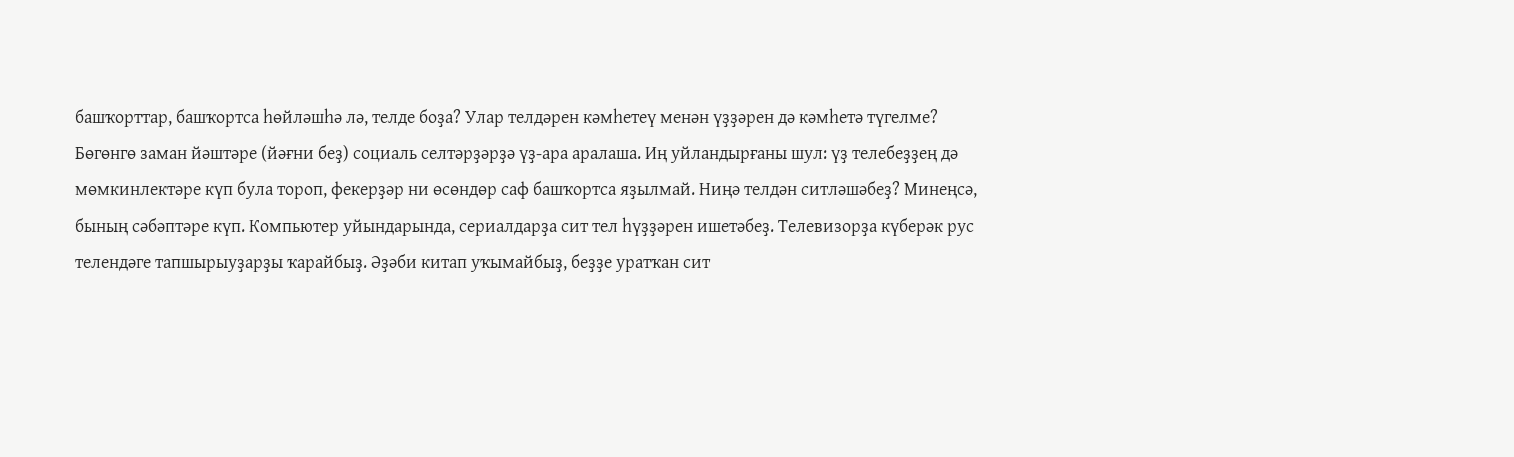башҡорттар, башҡортса һөйләшһә лә, телде боҙа? Улар телдәрен кәмһетеү менән үҙҙәрен дә кәмһетә түгелме?
Бөгөнгө заман йәштәре (йәғни беҙ) социаль селтәрҙәрҙә үҙ-ара аралаша. Иң уйландырғаны шул: үҙ телебеҙҙең дә мөмкинлектәре күп була тороп, фекерҙәр ни өсөндөр саф башҡортса яҙылмай. Ниңә телдән ситләшәбеҙ? Минеңсә, бының сәбәптәре күп. Компьютер уйындарында, сериалдарҙа сит тел һүҙҙәрен ишетәбеҙ. Телевизорҙа күберәк рус телендәге тапшырыуҙарҙы ҡарайбыҙ. Әҙәби китап уҡымайбыҙ, беҙҙе уратҡан сит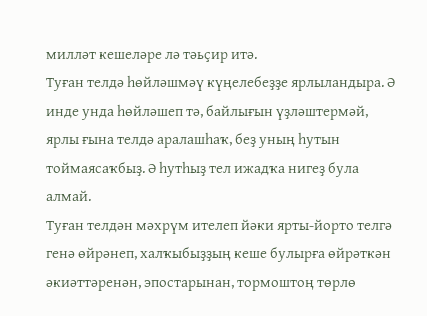милләт кешеләре лә тәьҫир итә.
Туған телдә һөйләшмәү күңелебеҙҙе ярлыландыра. Ә инде унда һөйләшеп тә, байлығын үҙләштермәй, ярлы ғына телдә аралашһаҡ, беҙ уның һутын тоймаясаҡбыҙ. Ә һутһыҙ тел ижадҡа нигеҙ була алмай.
Туған телдән мәхрүм ителеп йәки ярты-йорто телгә генә өйрәнеп, халҡыбыҙҙың кеше булырға өйрәткән әкиәттәренән, эпостарынан, тормоштоң төрлө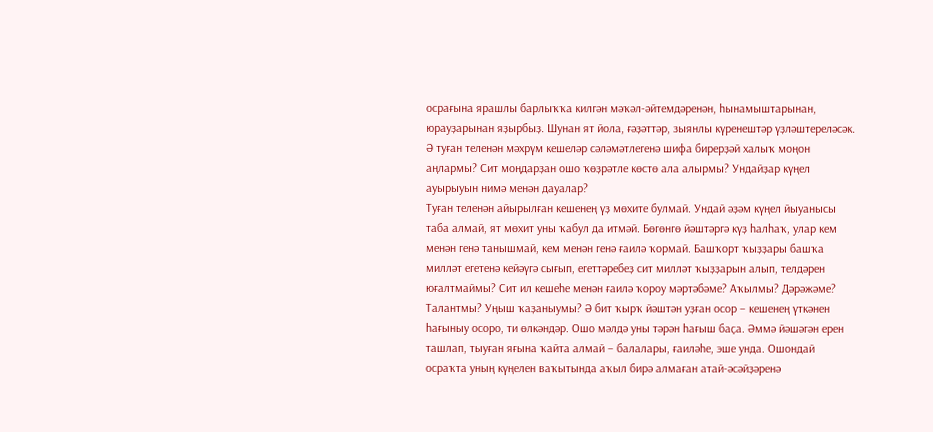осрағына ярашлы барлыҡҡа килгән мәҡәл-әйтемдәренән, һынамыштарынан, юрауҙарынан яҙырбыҙ. Шунан ят йола, ғәҙәттәр, зыянлы күренештәр үҙләштереләсәк.
Ә туған теленән мәхрүм кешеләр сәләмәтлегенә шифа бирерҙәй халыҡ моңон аңлармы? Сит моңдарҙан ошо ҡөҙрәтле көстө ала алырмы? Ундайҙар күңел ауырыуын нимә менән дауалар?
Туған теленән айырылған кешенең үҙ мөхите булмай. Ундай әҙәм күңел йыуанысы таба алмай, ят мөхит уны ҡабул да итмәй. Бөгөнгө йәштәргә күҙ һалһаҡ, улар кем менән генә танышмай, кем менән генә ғаилә ҡормай. Башҡорт ҡыҙҙары башҡа милләт егетенә кейәүгә сығып, егеттәребеҙ сит милләт ҡыҙҙарын алып, телдәрен юғалтмаймы? Сит ил кешеһе менән ғаилә ҡороу мәртәбәме? Аҡылмы? Дәрәжәме? Талантмы? Уңыш ҡаҙаныумы? Ә бит ҡырҡ йәштән уҙған осор – кешенең үткәнен һағыныу осоро, ти өлкәндәр. Ошо мәлдә уны тәрән һағыш баҫа. Әммә йәшәгән ерен ташлап, тыуған яғына ҡайта алмай – балалары, ғаиләһе, эше унда. Ошондай осраҡта уның күңелен ваҡытында аҡыл бирә алмаған атай-әсәйҙәренә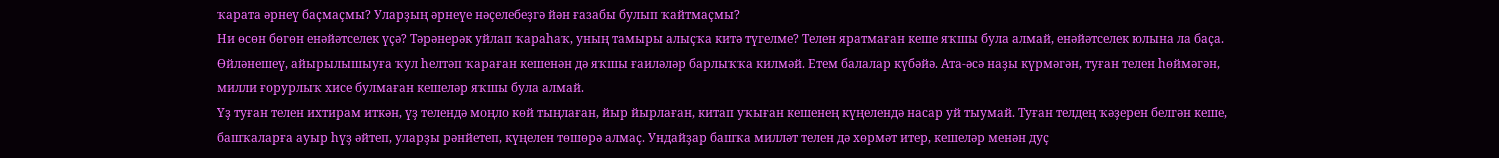ҡарата әрнеү баҫмаҫмы? Уларҙың әрнеүе нәҫелебеҙгә йән ғазабы булып ҡайтмаҫмы?
Ни өсөн бөгөн енәйәтселек үҫә? Тәрәнерәк уйлап ҡараһаҡ, уның тамыры алыҫҡа китә түгелме? Телен яратмаған кеше яҡшы була алмай, енәйәтселек юлына ла баҫа. Өйләнешеү, айырылышыуға ҡул һелтәп ҡараған кешенән дә яҡшы ғаиләләр барлыҡҡа килмәй. Етем балалар күбәйә. Ата-әсә наҙы күрмәгән, туған телен һөймәгән, милли ғорурлыҡ хисе булмаған кешеләр яҡшы була алмай.
Үҙ туған телен ихтирам иткән, үҙ телендә моңло көй тыңлаған, йыр йырлаған, китап уҡыған кешенең күңелендә насар уй тыумай. Туған телдең ҡәҙерен белгән кеше, башҡаларға ауыр һүҙ әйтеп, уларҙы рәнйетеп, күңелен төшөрә алмаҫ. Ундайҙар башҡа милләт телен дә хөрмәт итер, кешеләр менән дуҫ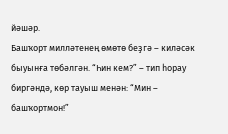йәшәр.
Башҡорт милләтенең өмөтө беҙгә – киләсәк быуынға төбәлгән. “Һин кем?” – тип һорау биргәндә, көр тауыш менән: “Мин – башҡортмон!”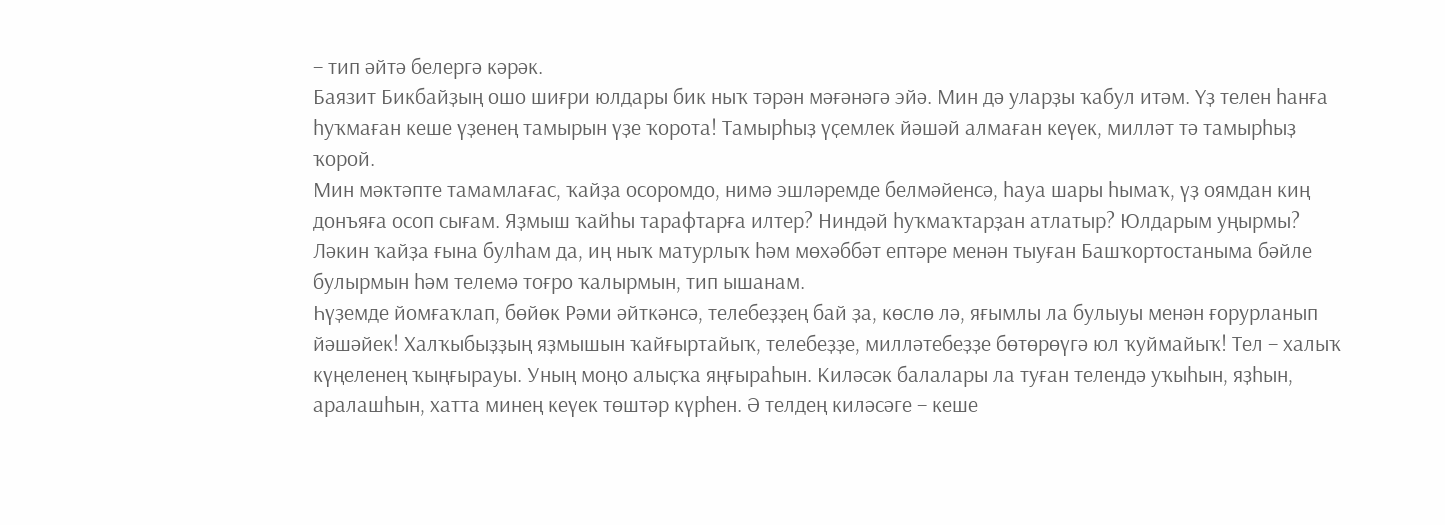– тип әйтә белергә кәрәк.
Баязит Бикбайҙың ошо шиғри юлдары бик ныҡ тәрән мәғәнәгә эйә. Мин дә уларҙы ҡабул итәм. Үҙ телен һанға һуҡмаған кеше үҙенең тамырын үҙе ҡорота! Тамырһыҙ үҫемлек йәшәй алмаған кеүек, милләт тә тамырһыҙ ҡорой.
Мин мәктәпте тамамлағас, ҡайҙа осоромдо, нимә эшләремде белмәйенсә, һауа шары һымаҡ, үҙ оямдан киң донъяға осоп сығам. Яҙмыш ҡайһы тарафтарға илтер? Ниндәй һуҡмаҡтарҙан атлатыр? Юлдарым уңырмы? Ләкин ҡайҙа ғына булһам да, иң ныҡ матурлыҡ һәм мөхәббәт ептәре менән тыуған Башҡортостаныма бәйле булырмын һәм телемә тоғро ҡалырмын, тип ышанам.
Һүҙемде йомғаҡлап, бөйөк Рәми әйткәнсә, телебеҙҙең бай ҙа, көслө лә, яғымлы ла булыуы менән ғорурланып йәшәйек! Халҡыбыҙҙың яҙмышын ҡайғыртайыҡ, телебеҙҙе, милләтебеҙҙе бөтөрөүгә юл ҡуймайыҡ! Тел – халыҡ күңеленең ҡыңғырауы. Уның моңо алыҫҡа яңғыраһын. Киләсәк балалары ла туған телендә уҡыһын, яҙһын, аралашһын, хатта минең кеүек төштәр күрһен. Ә телдең киләсәге – кеше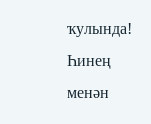ҡулында! Һинең менән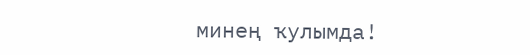минең ҡулымда!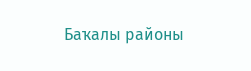Баҡалы районы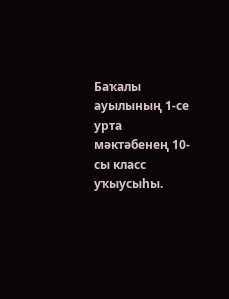Баҡалы ауылының 1-се урта мәктәбенең 10-сы класс уҡыусыһы.